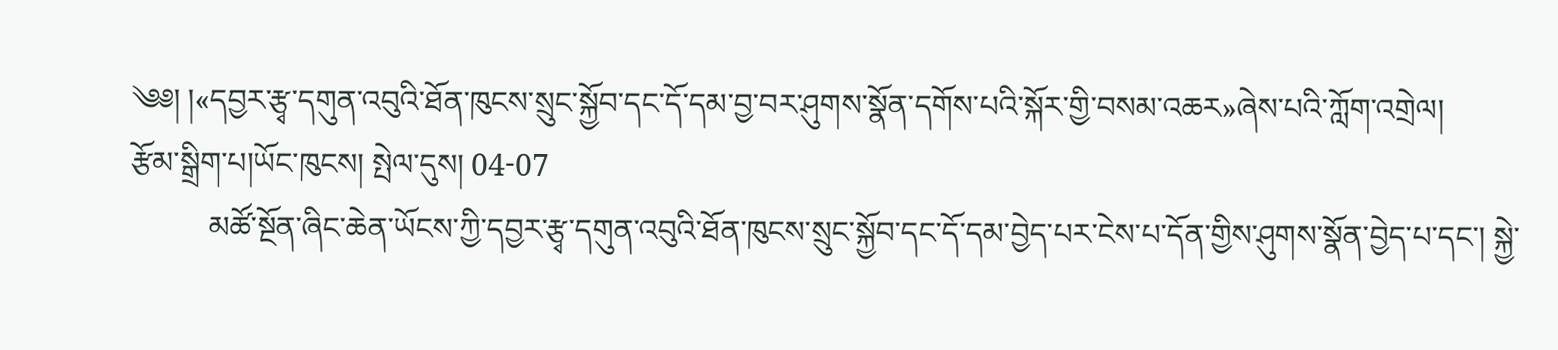༄༅། །«དབྱར་རྩྭ་དགུན་འབུའི་ཐོན་ཁུངས་སྲུང་སྐྱོབ་དང་དོ་དམ་བྱ་བར་ཤུགས་སྣོན་དགོས་པའི་སྐོར་གྱི་བསམ་འཆར»ཞེས་པའི་ཀློག་འགྲེལ།
རྩོམ་སྒྲིག་པ།ཡོང་ཁུངས། སྤེལ་དུས། 04-07
          མཚོ་སྔོན་ཞིང་ཆེན་ཡོངས་ཀྱི་དབྱར་རྩྭ་དགུན་འབུའི་ཐོན་ཁུངས་སྲུང་སྐྱོབ་དང་དོ་དམ་བྱེད་པར་ངེས་པ་དོན་གྱིས་ཤུགས་སྣོན་བྱེད་པ་དང་། སྐྱེ་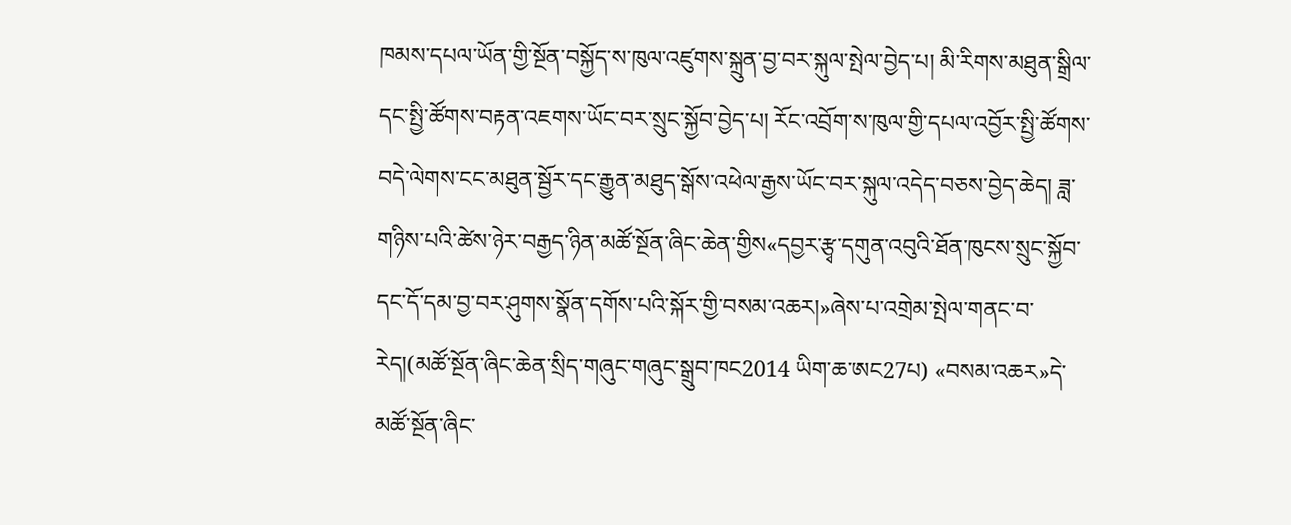ཁམས་དཔལ་ཡོན་གྱི་སྔོན་བསྐྱོད་ས་ཁུལ་འཛུགས་སྐྲུན་བྱ་བར་སྐུལ་སྤེལ་བྱེད་པ། མི་རིགས་མཐུན་སྒྲིལ་དང་སྤྱི་ཚོགས་བརྟན་འཇགས་ཡོང་བར་སྲུང་སྐྱོབ་བྱེད་པ། རོང་འབྲོག་ས་ཁུལ་གྱི་དཔལ་འབྱོར་སྤྱི་ཚོགས་བདེ་ལེགས་ངང་མཐུན་སྦྱོར་དང་རྒྱུན་མཐུད་སྒོས་འཕེལ་རྒྱས་ཡོང་བར་སྐུལ་འདེད་བཅས་བྱེད་ཆེད། ཟླ་གཉིས་པའི་ཚེས་ཉེར་བརྒྱད་ཉིན་མཚོ་སྔོན་ཞིང་ཆེན་གྱིས«དབྱར་རྩྭ་དགུན་འབུའི་ཐོན་ཁུངས་སྲུང་སྐྱོབ་དང་དོ་དམ་བྱ་བར་ཤུགས་སྣོན་དགོས་པའི་སྐོར་གྱི་བསམ་འཆར།»ཞེས་པ་འགྲེམ་སྤེལ་གནང་བ་རེད།(མཚོ་སྔོན་ཞིང་ཆེན་སྲིད་གཞུང་གཞུང་སྒྲུབ་ཁང2014 ཡིག་ཆ་ཨང27པ) «བསམ་འཆར»དེ་མཚོ་སྔོན་ཞིང་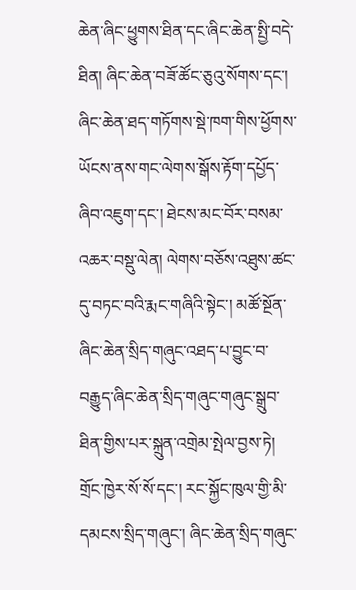ཆེན་ཞིང་ཕྱུགས་ཐིན་དང་ཞིང་ཆེན་སྤྱི་བདེ་ཐིན། ཞིང་ཆེན་བཟོ་ཚོང་ཅུའུ་སོགས་དང་། ཞིང་ཆེན་ཐད་གཏོགས་སྡེ་ཁག་གིས་ཕྱོགས་ཡོངས་ནས་གང་ལེགས་སྒོས་རྟོག་དཔྱོད་ཞིབ་འཇུག་དང་། ཐེངས་མང་བོར་བསམ་འཆར་བསྡུ་ལེན། ལེགས་བཅོས་འཐུས་ཚང་དུ་བཏང་བའི་རྨང་གཞིའི་སྟེང་། མཚོ་སྔོན་ཞིང་ཆེན་སྲིད་གཞུང་འཐད་པ་བྱུང་བ་བརྒྱུད་ཞིང་ཆེན་སྲིད་གཞུང་གཞུང་སྒྲུབ་ཐིན་གྱིས་པར་སྐྲུན་འགྲེམ་སྤེལ་བྱས་ཏེ། གྲོང་ཁྱེར་སོ་སོ་དང་། རང་སྐྱོང་ཁུལ་གྱི་མི་དམངས་སྲིད་གཞུང་། ཞིང་ཆེན་སྲིད་གཞུང་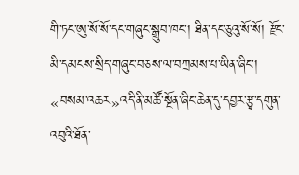གི་ཏང་ཨུ་སོ་སོ་དང་གཞུང་སྒྲུབ་ཁང་། ཐིན་དང་ཅུའུ་སོ་སོ། རྫོང་མི་དམངས་སྲིད་གཞུང་བཅས་ལ་བཀྲམས་པ་ཡིན་ཞིང་། «བསམ་འཆར»འདི་ནི་མཚོ་སྔོན་ཞིང་ཆེན་དུ་དབྱར་རྩྭ་དགུན་འབུའི་ཐོན་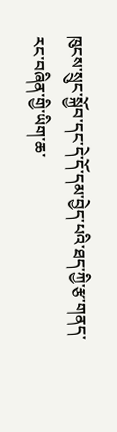ཁུངས་སྲུང་སྐྱོབ་དང་དེ་དོ་དམ་བྱེད་པའི་ཐད་ཀྱི་རྩ་གནད་རང་བཞིན་གྱི་ཡིག་ཆ་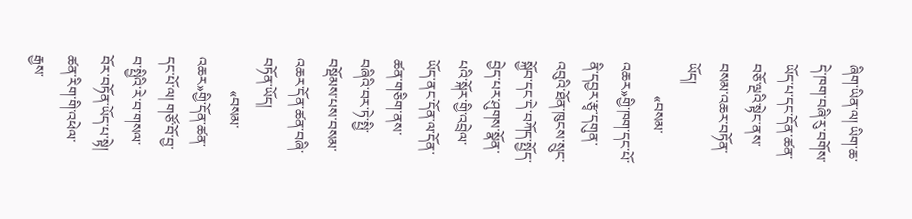ཞིག་ཡིན་ལ། ཡིག་ཆ་དེ་ཁག་བཞི་རུ་བགོས་ཡོད་པ་དང་དོན་ཚན་བཅོ་ལྔའི་སྟེང་ནས་བསམ་འཆར་བཏོན་ཡོད།
         «བསམ་འཆར»གྱི་ཁག་དང་པོ་ནི་དབྱར་རྩྭ་དགུན་འབུའི་ཐོན་ཁུངས་སྲུང་སྐྱོབ་དང་དེ་བཀོད་སྤྱོད་བྱེད་པར་ཤུགས་སྣོན་པའི་སྐོར་གྱི་འབྲེལ་ཡོད་ནང་དོན་ལ་དོན་ཚན་གཅིག་ནས་བཞིའི་བར་ཏེ་སྤྱི་བསྡོམས་པས་བསམ་འཆར་དོན་ཚན་བཞི་བཏོན་ཡོད།
         «བསམ་འཆར»གྱི་དོན་ཚན་དང་པོ་ལ། གཙོ་བོ་བྱ་བ་སྤྱིའི་རེ་བ་གསལ་བོར་བཏོན་ཡོད་པ་སྟེ། ཚན་རིག་གི་འཕེལ་རྒྱས་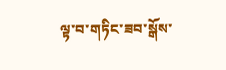ལྟ་བ་གཏིང་ཟབ་སྒོས་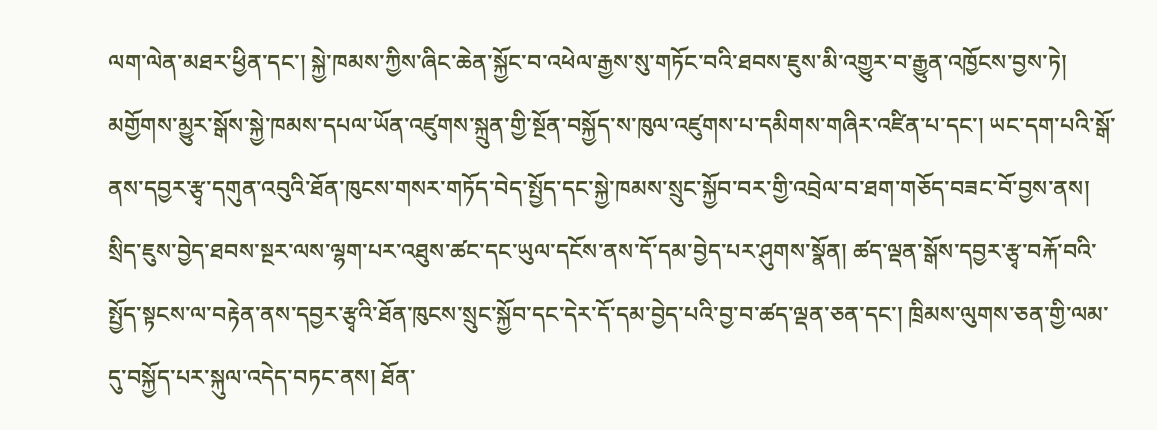ལག་ལེན་མཐར་ཕྱིན་དང་། སྐྱེ་ཁམས་ཀྱིས་ཞིང་ཆེན་སྐྱོང་བ་འཕེལ་རྒྱས་སུ་གཏོང་བའི་ཐབས་ཇུས་མི་འགྱུར་བ་རྒྱུན་འཁྱོངས་བྱས་ཏེ། མགྱོགས་མྱུར་སྒོས་སྐྱེ་ཁམས་དཔལ་ཡོན་འཛུགས་སྐྲུན་གྱི་སྔོན་བསྐྱོད་ས་ཁུལ་འཛུགས་པ་དམིགས་གཞིར་འཛིན་པ་དང་། ཡང་དག་པའི་སྒོ་ནས་དབྱར་རྩྭ་དགུན་འབུའི་ཐོན་ཁུངས་གསར་གཏོད་བེད་སྤྱོད་དང་སྐྱེ་ཁམས་སྲུང་སྐྱོབ་བར་གྱི་འབྲེལ་བ་ཐག་གཅོད་བཟང་བོ་བྱས་ནས། སྲིད་ཇུས་བྱེད་ཐབས་སྔར་ལས་ལྷག་པར་འཐུས་ཚང་དང་ཡུལ་དངོས་ནས་དོ་དམ་བྱེད་པར་ཤུགས་སྣོན། ཚད་ལྡན་སྒོས་དབྱར་རྩྭ་བརྐོ་བའི་སྤྱོད་སྟངས་ལ་བརྟེན་ནས་དབྱར་རྩྭའི་ཐོན་ཁུངས་སྲུང་སྐྱོབ་དང་དེར་དོ་དམ་བྱེད་པའི་བྱ་བ་ཚད་ལྡན་ཅན་དང་། ཁྲིམས་ལུགས་ཅན་གྱི་ལམ་དུ་བསྐྱོད་པར་སྐུལ་འདེད་བཏང་ནས། ཐོན་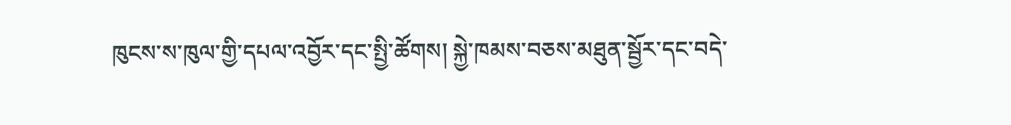ཁུངས་ས་ཁུལ་གྱི་དཔལ་འབྱོར་དང་སྤྱི་ཚོགས། སྐྱེ་ཁམས་བཅས་མཐུན་སྦྱོར་དང་བདེ་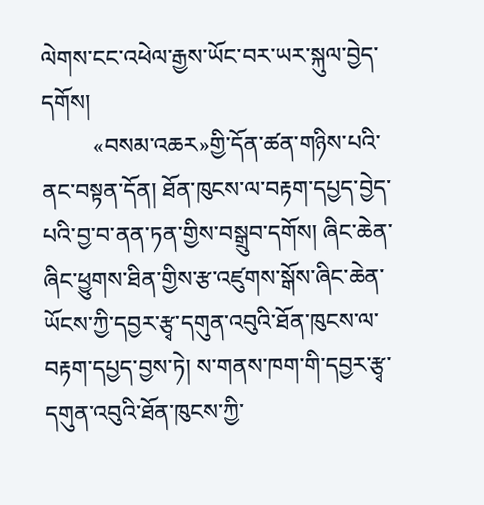ལེགས་ངང་འཕེལ་རྒྱས་ཡོང་བར་ཡར་སྐུལ་བྱེད་དགོས།
         «བསམ་འཆར»གྱི་དོན་ཚན་གཉིས་པའི་ནང་བསྟན་དོན། ཐོན་ཁུངས་ལ་བརྟག་དཔྱད་བྱེད་པའི་བྱ་བ་ནན་ཏན་གྱིས་བསྒྲུབ་དགོས། ཞིང་ཆེན་ཞིང་ཕྱུགས་ཐིན་གྱིས་རྩ་འཛུགས་སྒོས་ཞིང་ཆེན་ཡོངས་ཀྱི་དབྱར་རྩྭ་དགུན་འབུའི་ཐོན་ཁུངས་ལ་བརྟག་དཔྱད་བྱས་ཏེ། ས་གནས་ཁག་གི་དབྱར་རྩྭ་དགུན་འབུའི་ཐོན་ཁུངས་ཀྱི་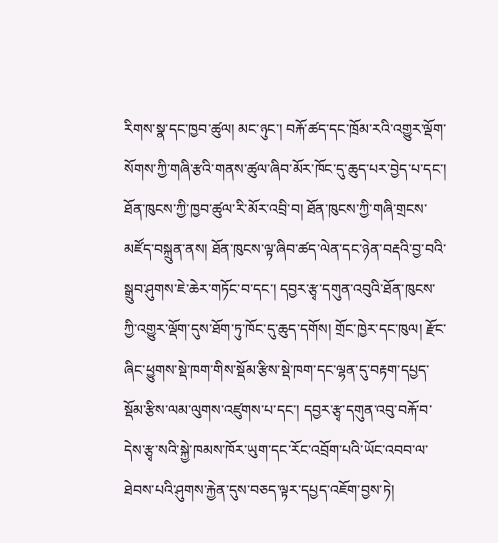རིགས་སྣ་དང་ཁྱབ་ཚུལ། མང་ཉུང་། བརྐོ་ཚད་དང་ཁྲོམ་རའི་འགྱུར་ལྡོག་སོགས་ཀྱི་གཞི་རྩའི་གནས་ཚུལ་ཞིབ་མོར་ཁོང་དུ་ཆུད་པར་བྱེད་པ་དང་། ཐོན་ཁུངས་ཀྱི་ཁྱབ་ཚུལ་རི་མོར་འབྲི་བ། ཐོན་ཁུངས་ཀྱི་གཞི་གྲངས་མཛོད་བསྐྲུན་ནས། ཐོན་ཁུངས་ལྟ་ཞིབ་ཚད་ལེན་དང་ཉེན་བརྡའི་བྱ་བའི་སྒྲུབ་ཤུགས་ཇེ་ཆེར་གཏོང་བ་དང་། དབྱར་རྩྭ་དགུན་འབུའི་ཐོན་ཁུངས་ཀྱི་འགྱུར་ལྡོག་དུས་ཐོག་ཏུ་ཁོང་དུ་ཆུད་དགོས། གྲོང་ཁྱེར་དང་ཁུལ། རྫོང་ཞིང་ཕྱུགས་སྡེ་ཁག་གིས་སྡོམ་རྩིས་སྡེ་ཁག་དང་ལྷན་དུ་བརྟག་དཔྱད་སྡོམ་རྩིས་ལམ་ལུགས་འཛུགས་པ་དང་། དབྱར་རྩྭ་དགུན་འབུ་བརྐོ་བ་དེས་རྩྭ་སའི་སྐྱེ་ཁམས་ཁོར་ཡུག་དང་རོང་འབྲོག་པའི་ཡོང་འབབ་ལ་ཐེབས་པའི་ཤུགས་རྐྱེན་དུས་བཅད་ལྟར་དཔྱད་འཇོག་བྱས་ཏེ།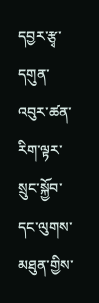དབྱར་རྩྭ་དགུན་འབུར་ཚན་རིག་ལྟར་སྲུང་སྐྱོབ་དང་ལུགས་མཐུན་གྱིས་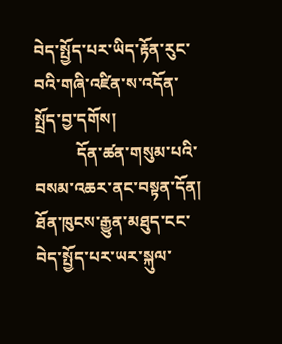བེད་སྤྱོད་པར་ཡིད་རྟོན་རུང་བའི་གཞི་འཛིན་ས་འདོན་སྤྲོད་བྱ་དགོས།
          དོན་ཚན་གསུམ་པའི་བསམ་འཆར་ནང་བསྟན་དོན། ཐོན་ཁུངས་རྒྱུན་མཐུད་ངང་བེད་སྤྱོད་པར་ཡར་སྐུལ་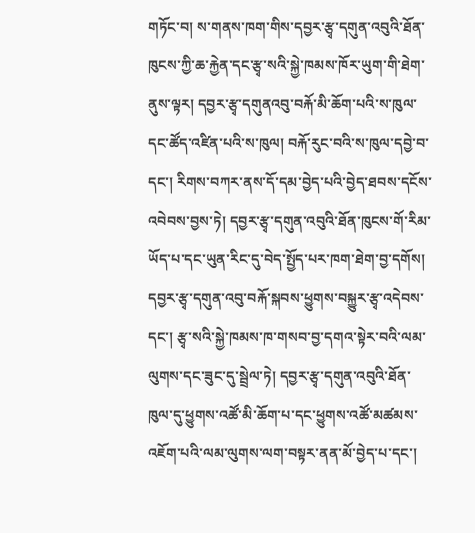གཏོང་བ། ས་གནས་ཁག་གིས་དབྱར་རྩྭ་དགུན་འབུའི་ཐོན་ཁུངས་ཀྱི་ཆ་རྐྱེན་དང་རྩྭ་སའི་སྐྱེ་ཁམས་ཁོར་ཡུག་གི་ཐེག་ནུས་ལྟར། དབྱར་རྩྭ་དགུནའབུ་བརྐོ་མི་ཆོག་པའི་ས་ཁུལ་དང་ཚོད་འཛིན་པའི་ས་ཁུལ། བརྐོ་རུང་བའི་ས་ཁུལ་དབྱེ་བ་དང་། རིགས་བཀར་ནས་དོ་དམ་བྱེད་པའི་བྱེད་ཐབས་དངོས་འབེབས་བྱས་ཏེ། དབྱར་རྩྭ་དགུན་འབུའི་ཐོན་ཁུངས་གོ་རིམ་ཡོད་པ་དང་ཡུན་རིང་དུ་བེད་སྤྱོད་པར་ཁག་ཐེག་བྱ་དགོས། དབྱར་རྩྭ་དགུན་འབུ་བརྐོ་སྐབས་ཕྱུགས་བསྐྱུར་རྩྭ་འདེབས་དང་། རྩྭ་སའི་སྐྱེ་ཁམས་ཁ་གསབ་བྱ་དགའ་སྟེར་བའི་ལམ་ལུགས་དང་ཟུང་དུ་སྦྲེལ་ཏེ། དབྱར་རྩྭ་དགུན་འབུའི་ཐོན་ཁུལ་དུ་ཕྱུགས་འཚོ་མི་ཆོག་པ་དང་ཕྱུགས་འཚོ་མཚམས་འཇོག་པའི་ལམ་ལུགས་ལག་བསྟར་ནན་མོ་བྱེད་པ་དང་།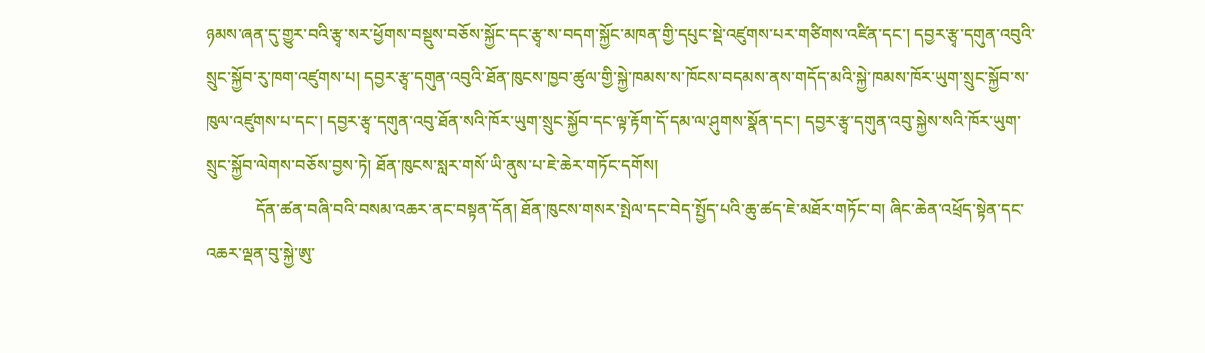ཉམས་ཞན་དུ་གྱུར་བའི་རྩྭ་སར་ཕྱོགས་བསྡུས་བཅོས་སྐྱོང་དང་རྩྭ་ས་བདག་སྐྱོང་མཁན་གྱི་དཔུང་སྡེ་འཛུགས་པར་གཙིགས་འཛིན་དང་། དབྱར་རྩྭ་དགུན་འབུའི་སྲུང་སྐྱོབ་རུ་ཁག་འཛུགས་པ། དབྱར་རྩྭ་དགུན་འབུའི་ཐོན་ཁུངས་ཁྱབ་ཚུལ་གྱི་སྐྱེ་ཁམས་ས་ཁོངས་བདམས་ནས་གདོད་མའི་སྐྱེ་ཁམས་ཁོར་ཡུག་སྲུང་སྐྱོབ་ས་ཁུལ་འཛུགས་པ་དང་། དབྱར་རྩྭ་དགུན་འབུ་ཐོན་སའི་ཁོར་ཡུག་སྲུང་སྐྱོབ་དང་ལྟ་རྟོག་དོ་དམ་ལ་ཤུགས་སྣོན་དང་། དབྱར་རྩྭ་དགུན་འབུ་སྐྱེས་སའི་ཁོར་ཡུག་སྲུང་སྐྱོབ་ལེགས་བཅོས་བྱས་ཏེ། ཐོན་ཁུངས་སླར་གསོ་ཡི་ནུས་པ་ཇེ་ཆེར་གཏོང་དགོས།
            དོན་ཚན་བཞི་བའི་བསམ་འཆར་ནང་བསྟན་དོན། ཐོན་ཁུངས་གསར་སྤེལ་དང་བེད་སྤྱོད་པའི་ཆུ་ཚད་ཇེ་མཐོར་གཏོང་བ། ཞིང་ཆེན་འཕྲོད་སྟེན་དང་འཆར་ལྡན་བུ་སྐྱེ་ཨུ་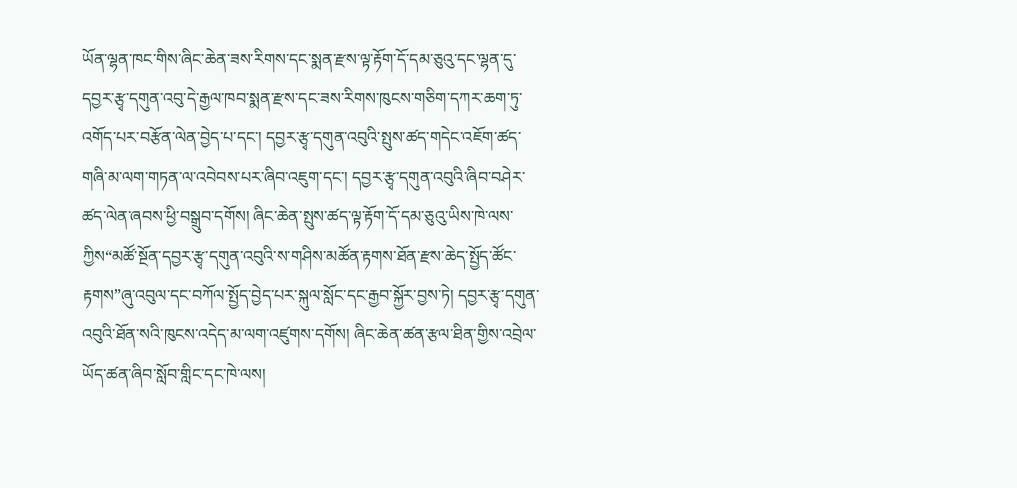ཡོན་ལྷན་ཁང་གིས་ཞིང་ཆེན་ཟས་རིགས་དང་སྨན་རྫས་ལྟ་རྟོག་དོ་དམ་ཅུའུ་དང་ལྷན་དུ་དབྱར་རྩྭ་དགུན་འབུ་དེ་རྒྱལ་ཁབ་སྨན་རྫས་དང་ཟས་རིགས་ཁུངས་གཅིག་དཀར་ཆག་ཏུ་འགོད་པར་བརྩོན་ལེན་བྱེད་པ་དང་། དབྱར་རྩྭ་དགུན་འབུའི་སྤུས་ཚད་གདེང་འཇོག་ཚད་གཞི་མ་ལག་གཏན་ལ་འབེབས་པར་ཞིབ་འཇུག་དང་། དབྱར་རྩྭ་དགུན་འབུའི་ཞིབ་བཤེར་ཚད་ལེན་ཞབས་ཕྱི་བསྒྲུབ་དགོས། ཞིང་ཆེན་སྤུས་ཚད་ལྟ་རྟོག་དོ་དམ་ཅུའུ་ཡིས་ཁེ་ལས་ཀྱིས“མཚོ་སྔོན་དབྱར་རྩྭ་དགུན་འབུའི་ས་གཤིས་མཚོན་རྟགས་ཐོན་རྫས་ཆེད་སྤྱོད་ཚོང་རྟགས”ཞུ་འབུལ་དང་བཀོལ་སྤྱོད་བྱེད་པར་སྐུལ་སློང་དང་རྒྱབ་སྐྱོར་བྱས་ཏེ། དབྱར་རྩྭ་དགུན་འབུའི་ཐོན་སའི་ཁུངས་འདེད་མ་ལག་འཛུགས་དགོས། ཞིང་ཆེན་ཚན་རྩལ་ཐིན་གྱིས་འབྲེལ་ཡོད་ཚན་ཞིབ་སློབ་གླིང་དང་ཁེ་ལས།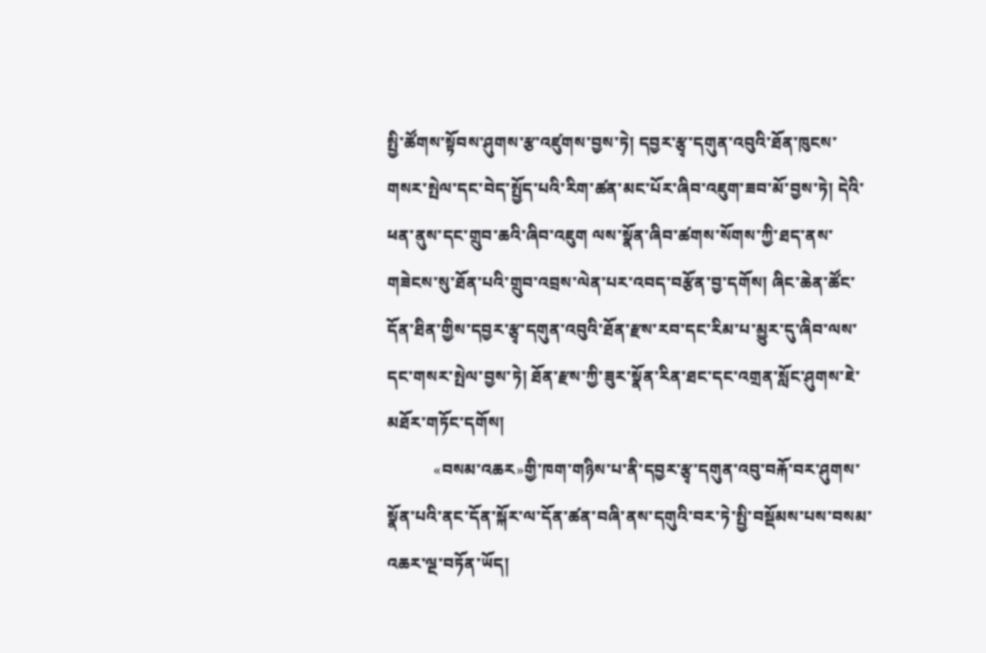སྤྱི་ཚོགས་སྟོབས་ཤུགས་རྩ་འཛུགས་བྱས་ཏེ། དབྱར་རྩྭ་དགུན་འབུའི་ཐོན་ཁུངས་གསར་སྤེལ་དང་བེད་སྤྱོད་པའི་རིག་ཚན་མང་པོར་ཞིབ་འཇུག་ཟབ་མོ་བྱས་ཏེ། དེའི་ཕན་ནུས་དང་གྲུབ་ཆའི་ཞིབ་འཇུག ལས་སྣོན་ཞིབ་ཚགས་སོགས་ཀྱི་ཐད་ནས་གཟེངས་སུ་ཐོན་པའི་གྲུབ་འབྲས་ལེན་པར་འབད་བརྩོན་བྱ་དགོས། ཞིང་ཆེན་ཚོང་དོན་ཐིན་གྱིས་དབྱར་རྩྭ་དགུན་འབུའི་ཐོན་རྫས་རབ་དང་རིམ་པ་མྱུར་དུ་ཞིབ་ལས་དང་གསར་སྤེལ་བྱས་ཏེ། ཐོན་རྫས་ཀྱི་ཟུར་སྣོན་རིན་ཐང་དང་འགྲན་སློང་ཤུགས་ཇེ་མཐོར་གཏོང་དགོས།
           «བསམ་འཆར»གྱི་ཁག་གཉིས་པ་ནི་དབྱར་རྩྭ་དགུན་འབུ་བརྐོ་བར་ཤུགས་སྣོན་པའི་ནང་དོན་སྐོར་ལ་དོན་ཚན་བཞི་ནས་དགུའི་བར་ཏེ་སྤྱི་བསྡོམས་པས་བསམ་འཆར་ལྔ་བཏོན་ཡོད།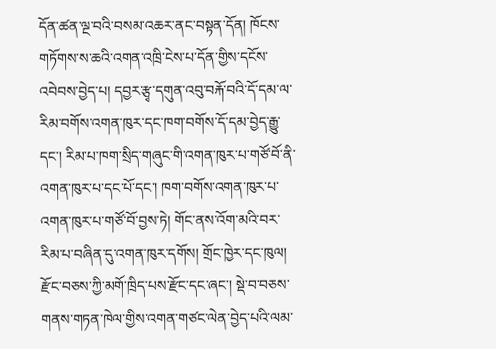དོན་ཚན་ལྔ་བའི་བསམ་འཆར་ནང་བསྟན་དོན། ཁོངས་གཏོགས་ས་ཆའི་འགན་འཁྲི་ངེས་པ་དོན་གྱིས་དངོས་འབེབས་བྱེད་པ། དབྱར་རྩྭ་དགུན་འབུ་བརྐོ་བའི་དོ་དམ་ལ་རིམ་བགོས་འགན་ཁུར་དང་ཁག་བགོས་དོ་དམ་བྱེད་རྒྱུ་དང་། རིམ་པ་ཁག་སྲིད་གཞུང་གི་འགན་ཁུར་པ་གཙོ་བོ་ནི་འགན་ཁུར་པ་དང་པོ་དང་། ཁག་བགོས་འགན་ཁུར་པ་འགན་ཁུར་པ་གཙོ་བོ་བྱས་ཏེ། གོང་ནས་འོག་མའི་བར་རིམ་པ་བཞིན་དུ་འགན་ཁུར་དགོས། གྲོང་ཁྱེར་དང་ཁུལ། རྫོང་བཅས་ཀྱི་མགོ་ཁྲིད་པས་རྫོང་དང་ཞང་། སྡེ་བ་བཅས་གནས་གཏན་ཁེལ་གྱིས་འགན་གཙང་ལེན་བྱེད་པའི་ལམ་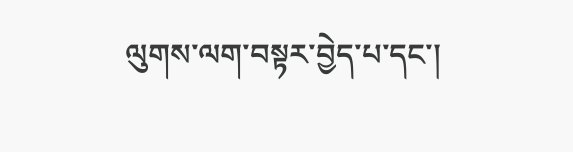ལུགས་ལག་བསྟར་བྱེད་པ་དང་།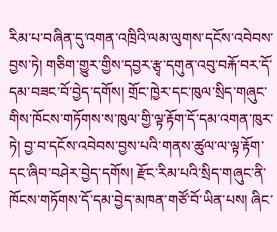རིམ་པ་བཞིན་དུ་འགན་འཁྲིའི་ལམ་ལུགས་དངོས་འབེབས་བྱས་ཏེ། གཅིག་གྱུར་གྱིས་དབྱར་རྩྭ་དགུན་འབུ་བརྐོ་བར་དོ་དམ་བཟང་བོ་བྱེད་དགོས། གྲོང་ཁྱེར་དང་ཁུལ་སྲིད་གཞུང་གིས་ཁོངས་གཏོགས་ས་ཁུལ་གྱི་ལྟ་རྟོག་དོ་དམ་འགན་ཁུར་ཏེ། བྱ་བ་དངོས་འབེབས་བྱས་པའི་གནས་ཚུལ་ལ་ལྟ་རྟོག་དང་ཞིབ་བཤེར་བྱེད་དགོས། རྫོང་རིམ་པའི་སྲིད་གཞུང་ནི་ཁོངས་གཏོགས་དོ་དམ་བྱེད་མཁན་གཙོ་བོ་ཡིན་པས། ཞིང་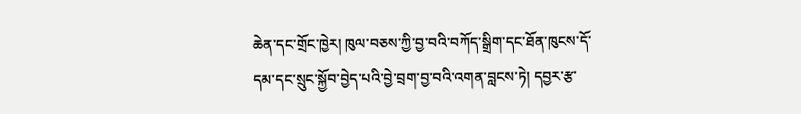ཆེན་དང་གྲོང་ཁྱེར། ཁུལ་བཅས་ཀྱི་བྱ་བའི་བཀོད་སྒྲིག་དང་ཐོན་ཁུངས་དོ་དམ་དང་སྲུང་སྐྱོབ་བྱེད་པའི་བྱེ་བྲག་བྱ་བའི་འགན་བླངས་ཏེ། དབྱར་རྩ་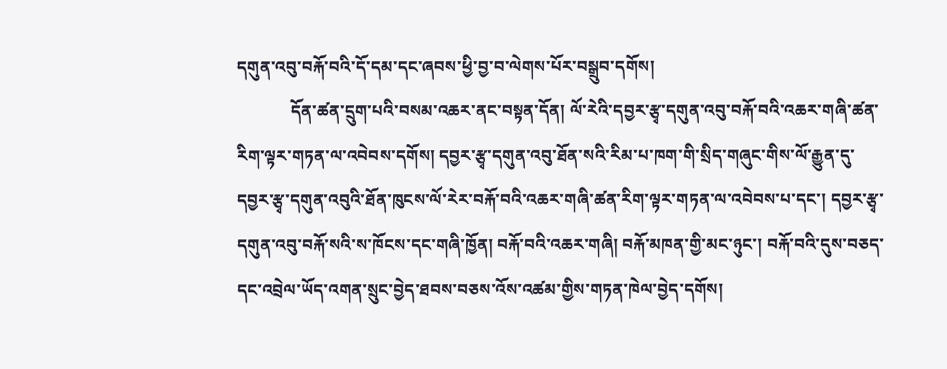དགུན་འབུ་བརྐོ་བའི་དོ་དམ་དང་ཞབས་ཕྱི་བྱ་བ་ལེགས་པོར་བསྒྲུབ་དགོས།
             དོན་ཚན་དྲུག་པའི་བསམ་འཆར་ནང་བསྟན་དོན། ལོ་རེའི་དབྱར་རྩྭ་དགུན་འབུ་བརྐོ་བའི་འཆར་གཞི་ཚན་རིག་ལྟར་གཏན་ལ་འབེབས་དགོས། དབྱར་རྩྭ་དགུན་འབུ་ཐོན་སའི་རིམ་པ་ཁག་གི་སྲིད་གཞུང་གིས་ལོ་རྒྱུན་དུ་དབྱར་རྩྭ་དགུན་འབུའི་ཐོན་ཁུངས་ལོ་རེར་བརྐོ་བའི་འཆར་གཞི་ཚན་རིག་ལྟར་གཏན་ལ་འབེབས་པ་དང་། དབྱར་རྩྭ་དགུན་འབུ་བརྐོ་སའི་ས་ཁོངས་དང་གཞི་ཁྱོན། བརྐོ་བའི་འཆར་གཞི། བརྐོ་མཁན་གྱི་མང་ཉུང་། བརྐོ་བའི་དུས་བཅད་དང་འབྲེལ་ཡོད་འགན་སྲུང་བྱེད་ཐབས་བཅས་འོས་འཚམ་གྱིས་གཏན་ཁེལ་བྱེད་དགོས།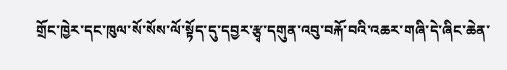གྲོང་ཁྱེར་དང་ཁུལ་སོ་སོས་ལོ་སྟོད་དུ་དབྱར་རྩྭ་དགུན་འབུ་བརྐོ་བའི་འཆར་གཞི་དེ་ཞིང་ཆེན་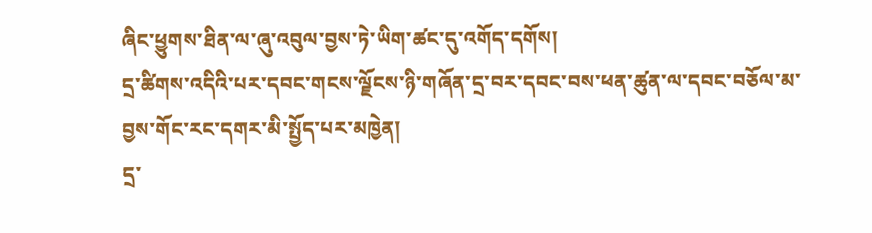ཞིང་ཕྱུགས་ཐིན་ལ་ཞུ་འབུལ་བྱས་ཏེ་ཡིག་ཚང་དུ་འགོད་དགོས།
དྲ་ཚིགས་འདིའི་པར་དབང་གངས་ལྗོངས་ཉི་གཞོན་དྲ་བར་དབང་བས་ཕན་ཚུན་ལ་དབང་བཅོལ་མ་བྱས་གོང་རང་དགར་མི་སྤྱོད་པར་མཁྱེན།
དྲ་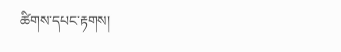ཚིགས་དཔང་རྟགས།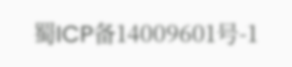蜀ICP备14009601号-1